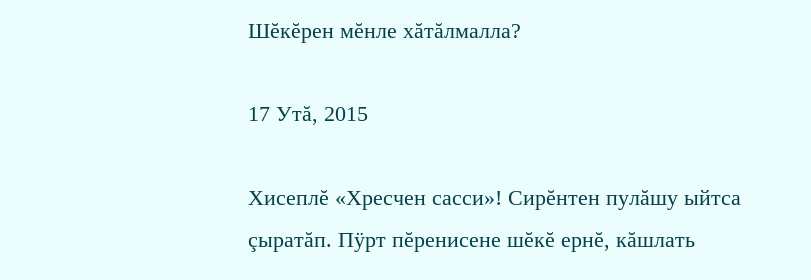Шĕкĕрен мĕнле хăтăлмалла?

17 Утă, 2015

Хисеплĕ «Хресчен сасси»! Сирĕнтен пулăшу ыйтса çыратăп. Пÿрт пĕренисене шĕкĕ ернĕ, кăшлать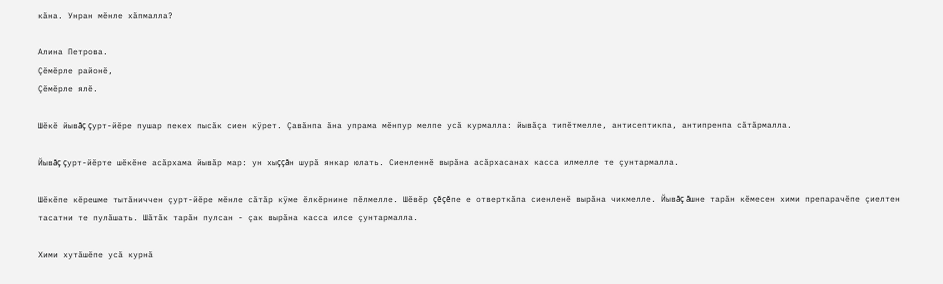кăна. Унран мĕнле хăпмалла?

Алина Петрова.
Çĕмĕрле районĕ,
Çĕмĕрле ялĕ.

Шĕкĕ йывăç çурт-йĕре пушар пекех пысăк сиен кÿрет. Çавăнпа ăна упрама мĕнпур мелпе усă курмалла: йывăçа типĕтмелле, антисептикпа, антипренпа сăтăрмалла.

Йывăç çурт-йĕрте шĕкĕне асăрхама йывăр мар: ун хыççăн шурă янкар юлать. Сиенленнĕ вырăна асăрхасанах касса илмелле те çунтармалла.

Шĕкĕпе кĕрешме тытăниччен çурт-йĕре мĕнле сăтăр кÿме ĕлкĕрнине пĕлмелле. Шĕвĕр çĕçĕпе е отверткăпа сиенленĕ вырăна чикмелле. Йывăç ăшне тарăн кĕмесен хими препарачĕпе çиелтен тасатни те пулăшать. Шăтăк тарăн пулсан - çак вырăна касса илсе çунтармалла.

Хими хутăшĕпе усă курнă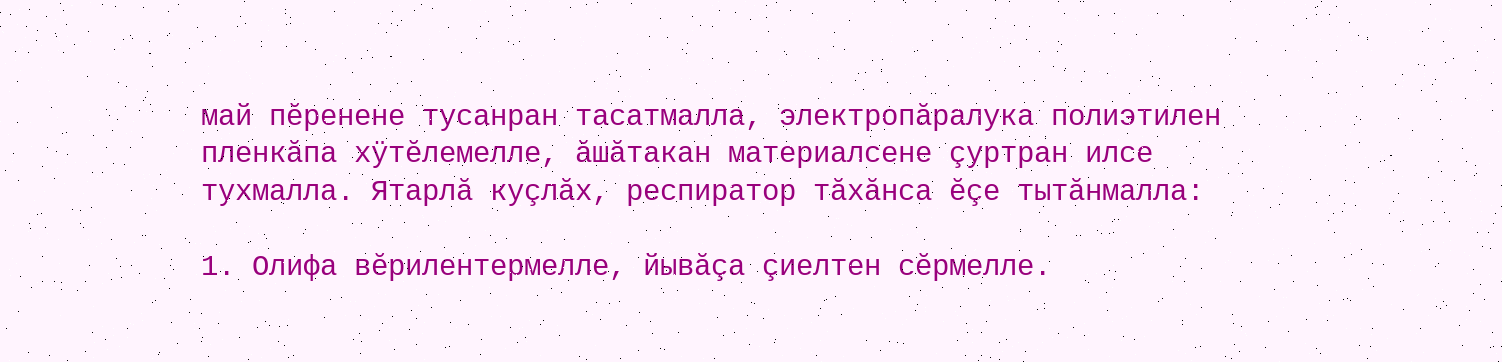май пĕренене тусанран тасатмалла, электропăралука полиэтилен пленкăпа хÿтĕлемелле, ăшăтакан материалсене çуртран илсе тухмалла. Ятарлă куçлăх, респиратор тăхăнса ĕçе тытăнмалла:

1. Олифа вĕрилентермелле, йывăçа çиелтен сĕрмелле.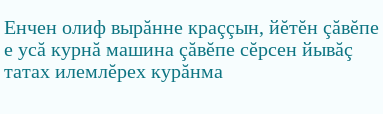Енчен олиф вырăнне краççын, йĕтĕн çăвĕпе е усă курнă машина çăвĕпе сĕрсен йывăç татах илемлĕрех курăнма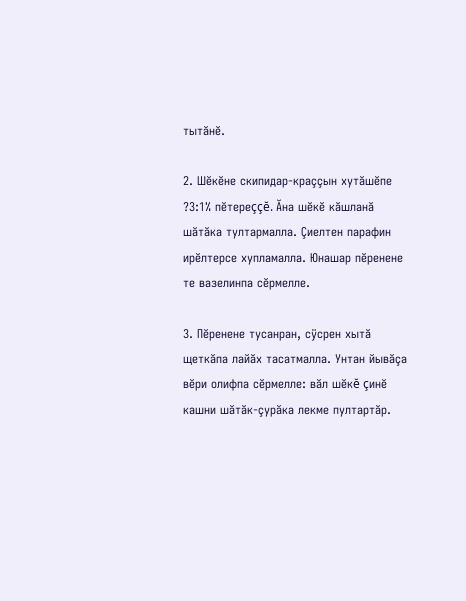тытăнĕ.

2. Шĕкĕне скипидар-краççын хутăшĕпе ?3:1% пĕтереççĕ. Ăна шĕкĕ кăшланă шăтăка тултармалла. Çиелтен парафин ирĕлтерсе хупламалла. Юнашар пĕренене те вазелинпа сĕрмелле.

3. Пĕренене тусанран, сÿсрен хытă щеткăпа лайăх тасатмалла. Унтан йывăçа вĕри олифпа сĕрмелле: вăл шĕкĕ çинĕ кашни шăтăк-çурăка лекме пултартăр.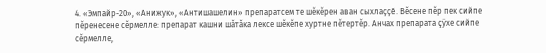4. «Эмпайр-20», «Анижук», «Антишашелин» препаратсем те шĕкĕрен аван сыхлаççĕ. Вĕсене пĕр пек сийпе пĕренесене сĕрмелле: препарат кашни шăтăка лексе шĕкĕпе хуртне пĕтертĕр. Анчах препарата çÿхе сийпе сĕрмелле,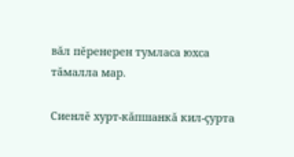вăл пĕренерен тумласа юхса тăмалла мар.

Сиенлĕ хурт-кăпшанкă кил-çурта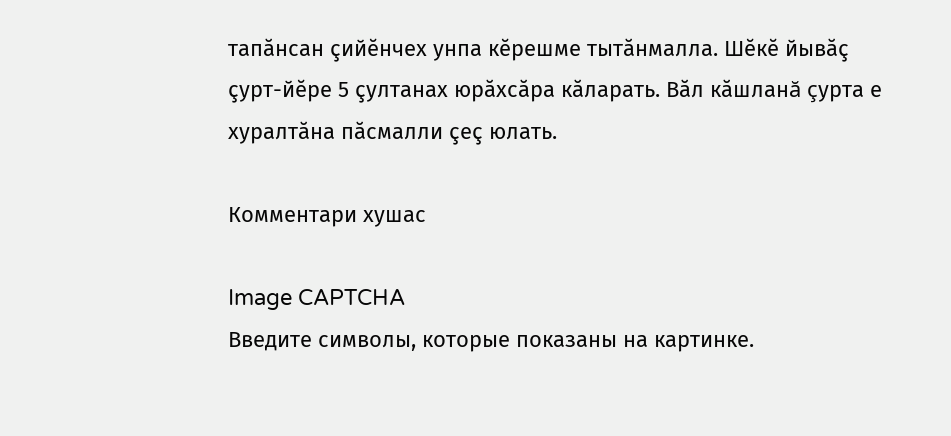тапăнсан çийĕнчех унпа кĕрешме тытăнмалла. Шĕкĕ йывăç çурт-йĕре 5 çултанах юрăхсăра кăларать. Вăл кăшланă çурта е хуралтăна пăсмалли çеç юлать.

Комментари хушас

Image CAPTCHA
Введите символы, которые показаны на картинке.